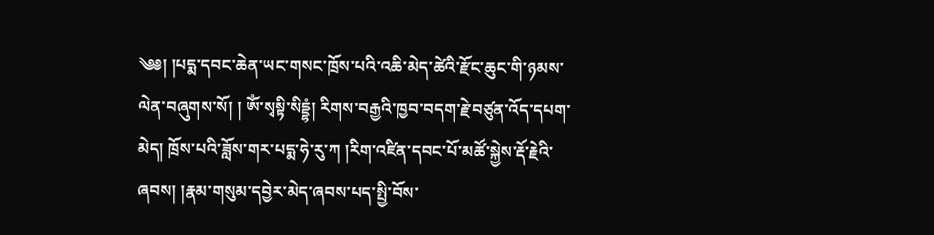༄༅། །པདྨ་དབང་ཆེན་ཡང་གསང་ཁྲོས་པའི་འཆི་མེད་ཚེའི་རྫོང་ཆུང་གི་ཉམས་ལེན་བཞུགས་སོ། ། ཨོཾ་སྭསྟི་སིདྡྷཾ། རིགས་བརྒྱའི་ཁྱབ་བདག་རྗེ་བཙུན་འོད་དཔག་མེད། ཁྲོས་པའི་ཟློས་གར་པདྨ་ཧེ་རུ་ཀ །རིག་འཛིན་དབང་པོ་མཚོ་སྐྱེས་རྡོ་རྗེའི་ཞབས། །རྣམ་གསུམ་དབྱེར་མེད་ཞབས་པད་སྤྱི་བོས་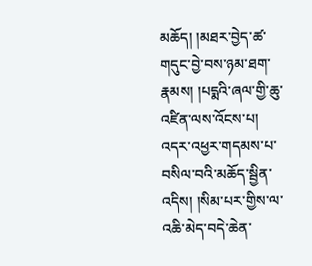མཆོད། །མཐར་བྱེད་ཚ་གདུང་བྱེ་བས་ཉམ་ཐག་རྣམས། །པདྨའི་ཞལ་གྱི་ཆུ་འཛིན་ལས་འོངས་པ། འདར་འཕྱར་གདམས་པ་བསིལ་བའི་མཆོད་སྦྱིན་འདིས། །སིམ་པར་གྱིས་ལ་འཆི་མེད་བདེ་ཆེན་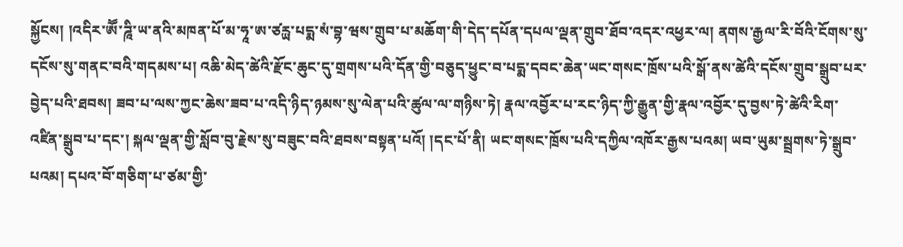སྐྱོངས། །འདིར་ཨཽ་ཌཱི་ཡ་ནའི་མཁན་པོ་མ་ཧཱ་ཨ་ཙརྻ་པདྨ་སཾ་བྷ་ཝས་གྲུབ་པ་མཆོག་གི་དེད་དཔོན་དཔལ་ལྡན་གྲུབ་ཐོབ་འདར་འཕྱར་ལ། ནགས་རྒྱལ་རི་བོའི་ངོགས་སུ་དངོས་སུ་གནང་བའི་གདམས་པ། འཆི་མེད་ཚེའི་རྫོང་ཆུང་དུ་གྲགས་པའི་དོན་གྱི་བཅུད་ཕྱུང་བ་པདྨ་དབང་ཆེན་ཡང་གསང་ཁྲོས་པའི་སྒོ་ནས་ཚེའི་དངོས་གྲུབ་སྒྲུབ་པར་བྱེད་པའི་ཐབས། ཟབ་པ་ལས་ཀྱང་ཆེས་ཟབ་པ་འདི་ཉིད་ཉམས་སུ་ལེན་པའི་ཚུལ་ལ་གཉིས་ཏེ། རྣལ་འབྱོར་པ་རང་ཉིད་ཀྱི་རྒྱུན་གྱི་རྣལ་འབྱོར་དུ་བྱས་ཏེ་ཚེའི་རིག་འཛིན་སྒྲུབ་པ་དང་། སྐལ་ལྡན་གྱི་སློབ་བུ་རྗེས་སུ་བཟུང་བའི་ཐབས་བསྟན་པའོ། །དང་པོ་ནི། ཡང་གསང་ཁྲོས་པའི་དཀྱིལ་འཁོར་རྒྱས་པའམ། ཡབ་ཡུམ་སྦྲགས་ཏེ་སྒྲུབ་པའམ། དཔའ་བོ་གཅིག་པ་ཙམ་གྱི་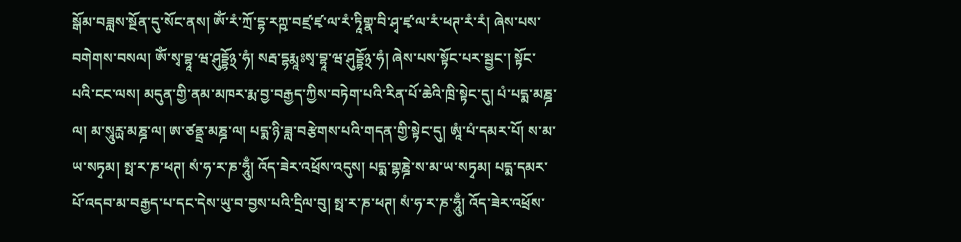སྒོམ་བཟླས་སྔོན་དུ་སོང་ནས། ཨོཾ་རཾ་ཀྲོ་དྷ་རཀྵ་བཛྲ་ཛྭ་ལ་རཾ་ཏཱིགྣ་བི་ཤྭ་ཛྭ་ལ་རཾ་ཕཊ་རཾ་རཾ། ཞེས་པས་བགེགས་བསལ། ཨོཾ་སྭ་བྷཱ་ཝ་ཤུདྡྷོ྅་ཧཾ། སརྦ་དྷརྨཱཿསྭ་བྷཱ་ཝ་ཤུདྡྷོ྅་ཧཾ། ཞེས་པས་སྟོང་པར་སྦྱང་། སྟོང་པའི་ངང་ལས། མདུན་གྱི་ནམ་མཁར་རྨ་བྱ་བརྒྱད་ཀྱིས་བཏེག་པའི་རིན་པོ་ཆེའི་ཁྲི་སྟེང་དུ། པཾ་པདྨ་མཎྜ་ལ། མ་སཱུརྻ་མཎྜ་ལ། ཨ་ཙནྡྲ་མཎྜ་ལ། པདྨ་ཉི་ཟླ་བརྩེགས་པའི་གདན་གྱི་སྟེང་དུ། ཨཱཾ་པཾ་དམར་པོ། ས་མ་ཡ་སཏྭམ། སྥ་ར་ཎ་ཕཊ། སཾ་ཧ་ར་ཎ་ཧཱུྃ། འོད་ཟེར་འཕྲོས་འདུས། པདྨ་གྷཎྜེ་ས་མ་ཡ་སཏྭམ། པདྨ་དམར་པོ་འདབ་མ་བརྒྱད་པ་དང་དེས་ཡུ་བ་བྱས་པའི་དྲིལ་བུ། སྥ་ར་ཎ་ཕཊ། སཾ་ཧ་ར་ཎ་ཧཱུྃ། འོད་ཟེར་འཕྲོས་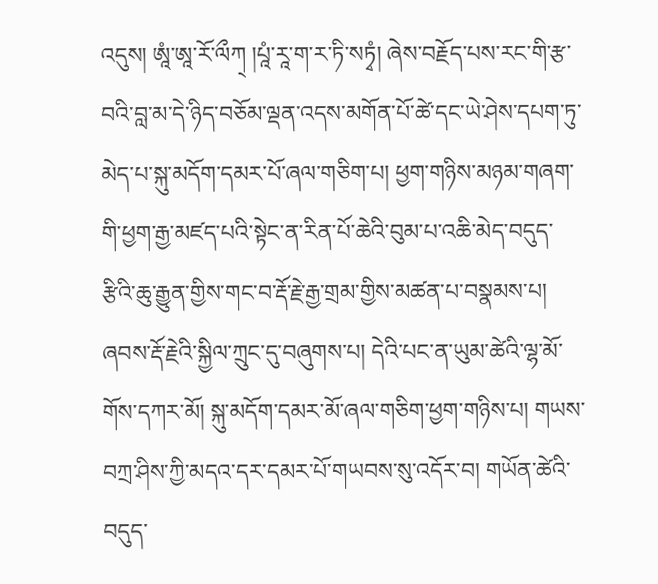འདུས། ཨཱཾ་ཨཱ་རོ་ལྀཀ྄ །པཱཾ་རཱ་ག་ར་ཏི་སཏྭཾ། ཞེས་བརྗོད་པས་རང་གི་རྩ་བའི་བླ་མ་དེ་ཉིད་བཅོམ་ལྡན་འདས་མགོན་པོ་ཚེ་དང་ཡེ་ཤེས་དཔག་ཏུ་མེད་པ་སྐུ་མདོག་དམར་པོ་ཞལ་གཅིག་པ། ཕྱག་གཉིས་མཉམ་གཞག་གི་ཕྱག་རྒྱ་མཛད་པའི་སྟེང་ན་རིན་པོ་ཆེའི་བུམ་པ་འཆི་མེད་བདུད་རྩིའི་ཆུ་རྒྱུན་གྱིས་གང་བ་རྡོ་རྗེ་རྒྱ་གྲམ་གྱིས་མཚན་པ་བསྣམས་པ། ཞབས་རྡོ་རྗེའི་སྐྱིལ་ཀྲུང་དུ་བཞུགས་པ། དེའི་པང་ན་ཡུམ་ཚེའི་ལྷ་མོ་གོས་དཀར་མོ། སྐུ་མདོག་དམར་མོ་ཞལ་གཅིག་ཕྱག་གཉིས་པ། གཡས་བཀྲ་ཤིས་ཀྱི་མདའ་དར་དམར་པོ་གཡབས་སུ་འདོར་བ། གཡོན་ཚེའི་བདུད་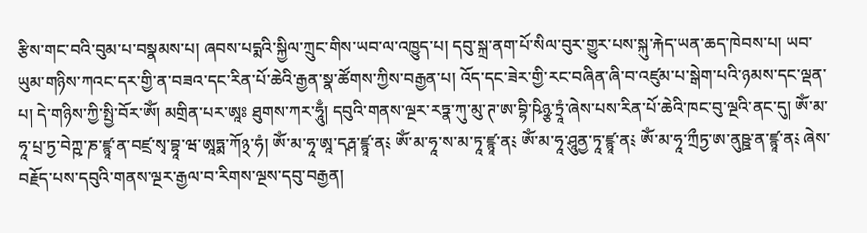རྩིས་གང་བའི་བུམ་པ་བསྣམས་པ། ཞབས་པདྨའི་སྐྱིལ་ཀྲུང་གིས་ཡབ་ལ་འཁྱུད་པ། དབུ་སྐྲ་ནག་པོ་སིལ་བུར་གྱུར་པས་སྐུ་རྐེད་ཡན་ཆད་ཁེབས་པ། ཡབ་ཡུམ་གཉིས་ཀའང་དར་གྱི་ན་བཟའ་དང་རིན་པོ་ཆེའི་རྒྱན་སྣ་ཚོགས་ཀྱིས་བརྒྱན་པ། འོད་དང་ཟེར་གྱི་རང་བཞིན་ཞི་བ་འཛུམ་པ་སྒེག་པའི་ཉམས་དང་ལྡན་པ། དེ་གཉིས་ཀྱི་སྤྱི་བོར་ཨོཾ། མགྲིན་པར་ཨཱཿ ཐུགས་ཀར་ཧཱུྃ། དབུའི་གནས་ལྔར་རཏྣ་ཀུ་མུ་ཊ་ཨ་བྷི་ཥིཉྩ་ཏྲཱཾ་ཞེས་པས་རིན་པོ་ཆེའི་ཁང་བུ་ལྔའི་ནང་དུ། ཨོཾ་མ་ཧཱ་པྲ་ཏྱ་བེཀྵ་ཎ་ཛྙཱ་ན་བཛྲ་སྭ་བྷཱ་ཝ་ཨཱཏྨ་ཀོ྅་ཧཾ། ཨོཾ་མ་ཧཱ་ཨཱ་དརྴ་ཛྙཱ་ན༴ ཨོཾ་མ་ཧཱ་ས་མ་ཏཱ་ཛྙཱ་ན༴ ཨོཾ་མ་ཧཱ་ཤཱུནྱ་ཏཱ་ཛྙཱ་ན༴ ཨོཾ་མ་ཧཱ་ཀྲྀཏྱ་ཨ་ནུཥྛ་ན་ཛྙཱ་ན༴ ཞེས་བརྗོད་པས་དབུའི་གནས་ལྔར་རྒྱལ་བ་རིགས་ལྔས་དབུ་བརྒྱན།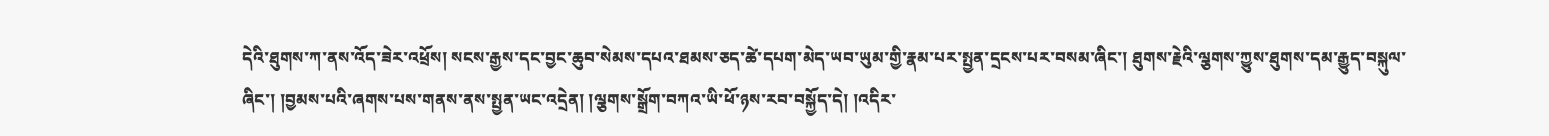དེའི་ཐུགས་ཀ་ནས་འོད་ཟེར་འཕྲོས། སངས་རྒྱས་དང་བྱང་ཆུབ་སེམས་དཔའ་ཐམས་ཅད་ཚེ་དཔག་མེད་ཡབ་ཡུམ་གྱི་རྣམ་པར་སྤྱན་དྲངས་པར་བསམ་ཞིང་། ཐུགས་རྗེའི་ལྕགས་ཀྱུས་ཐུགས་དམ་རྒྱུད་བསྐུལ་ཞིང་། །བྱམས་པའི་ཞགས་པས་གནས་ནས་སྤྱན་ཡང་འདྲེན། །ལྕགས་སྒྲོག་བཀའ་ཡི་ཕོ་ཉས་རབ་བསྐྱོད་དེ། །འདིར་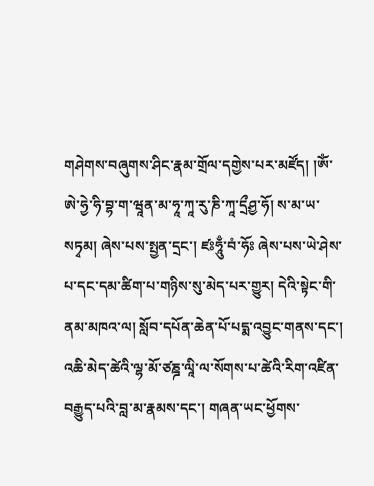གཤེགས་བཞུགས་ཤིང་རྣམ་གྲོལ་དགྱེས་པར་མཛོད། །ཨོཾ་ཨེ་ཧྱེ་ཧི་བྷ་ག་ཝཱན་མ་ཧཱ་ཀཱ་རུ་ཎི་ཀཱ་དྲྀཤྱ་ཧོ། ས་མ་ཡ་སཏྭམ། ཞེས་པས་སྤྱན་དྲང་། ཛཿཧཱུྃ་བཾ་ཧོཿ ཞེས་པས་ཡེ་ཤེས་པ་དང་དམ་ཚིག་པ་གཉིས་སུ་མེད་པར་གྱུར། དེའི་སྟེང་གི་ནམ་མཁའ་ལ། སློབ་དཔོན་ཆེན་པོ་པདྨ་འབྱུང་གནས་དང་། འཆི་མེད་ཚེའི་ལྷ་མོ་ཙཎྜ་ལཱི་ལ་སོགས་པ་ཚེའི་རིག་འཛིན་བརྒྱུད་པའི་བླ་མ་རྣམས་དང་། གཞན་ཡང་ཕྱོགས་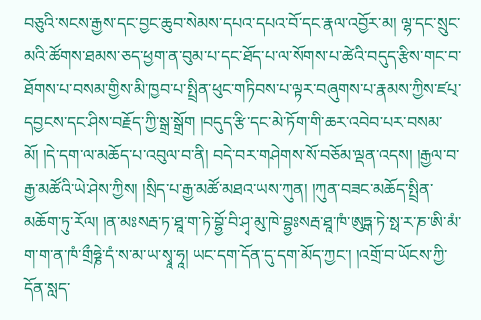བཅུའི་སངས་རྒྱས་དང་བྱང་ཆུབ་སེམས་དཔའ་དཔའ་བོ་དང་རྣལ་འབྱོར་མ། ལྷ་དང་སྲུང་མའི་ཚོགས་ཐམས་ཅད་ཕྱག་ན་བུམ་པ་དང་ཐོད་པ་ལ་སོགས་པ་ཚེའི་བདུད་རྩིས་གང་བ་ཐོགས་པ་བསམ་གྱིས་མི་ཁྱབ་པ་སྤྲིན་ཕུང་གཏིབས་པ་ལྟར་བཞུགས་པ་རྣམས་ཀྱིས་ཛཔ྄་དབྱངས་དང་ཤིས་བརྗོད་ཀྱི་སྒྲ་སྒྲོག །བདུད་རྩི་དང་མེ་ཏོག་གི་ཆར་འབེབ་པར་བསམ་མོ། །དེ་དག་ལ་མཆོད་པ་འབུལ་བ་ནི། བདེ་བར་གཤེགས་སོ་བཅོམ་ལྡན་འདས། །རྒྱལ་བ་རྒྱ་མཚོའི་ཡེ་ཤེས་ཀྱིས། །སྲིད་པ་རྒྱ་མཚོ་མཐའ་ཡས་ཀུན། །ཀུན་བཟང་མཆོད་སྤྲིན་མཆོག་ཏུ་རོལ། །ན་མཿསརྦ་ཏ་ཐཱ་ག་ཏེ་བྷྱོ་བི་ཤྭ་མུ་ཁེ་བྷྱཿསརྦ་ཐཱ་ཁཾ་ཨུཏྒ་ཏེ་སྥ་ར་ཎ་ཨི་མཾ་ག་ག་ན་ཁཾ་གྲྀཧྞེ་དཾ་ས་མ་ཡ་སྭཱ་ཧཱ། ཡང་དག་དོན་དུ་དག་མོད་ཀྱང་། །འགྲོ་བ་ཡོངས་ཀྱི་དོན་སླད་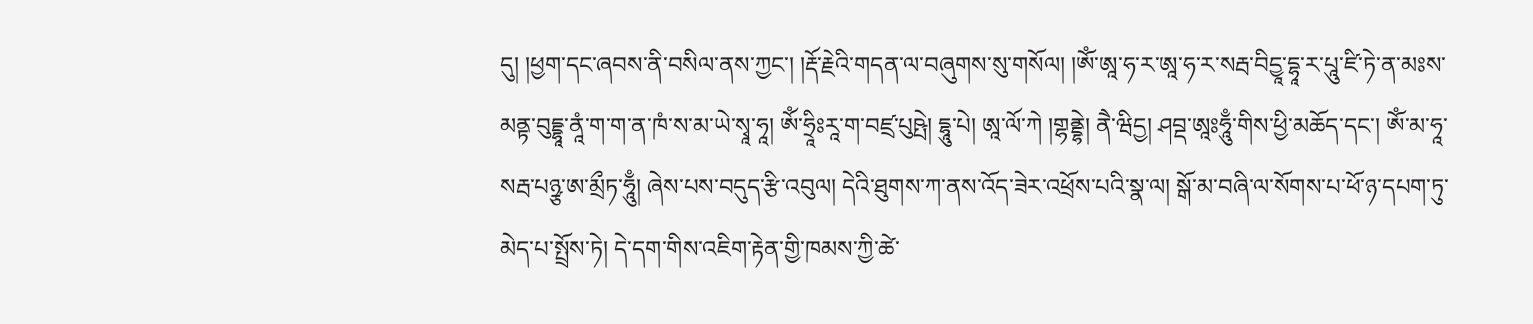དུ། །ཕྱག་དང་ཞབས་ནི་བསིལ་ནས་ཀྱང་། །རྡོ་རྗེའི་གདན་ལ་བཞུགས་སུ་གསོལ། །ཨོཾ་ཨཱ་ཧ་ར་ཨཱ་ཧ་ར་སརྦ་བིདྱཱ་དྷཱ་ར་པཱུ་ཛི་ཏེ་ན་མཿས་མནྟ་བུདྡྷཱ་ནཱཾ་ག་ག་ན་ཁཾ་ས་མ་ཡེ་སྭཱ་ཧཱ། ཨོཾ་ཧྲཱིཿརཱ་ག་བཛྲ་པུཥྤེ། དྷཱུ་པེ། ཨཱ་ལོ་ཀེ །གྷནྡྷེ། ནཻ་ཝིདྱ། ཤབྡ་ཨཱཿཧཱུྃ་གིས་ཕྱི་མཆོད་དང་། ཨོཾ་མ་ཧཱ་སརྦ་པཉྩ་ཨ་མྲྀཏ་ཧཱུྃ། ཞེས་པས་བདུད་རྩི་འབུལ། དེའི་ཐུགས་ཀ་ནས་འོད་ཟེར་འཕྲོས་པའི་སྣ་ལ། སྒོ་མ་བཞི་ལ་སོགས་པ་ཕོ་ཉ་དཔག་ཏུ་མེད་པ་སྤྲོས་ཏེ། དེ་དག་གིས་འཇིག་རྟེན་གྱི་ཁམས་ཀྱི་ཚེ་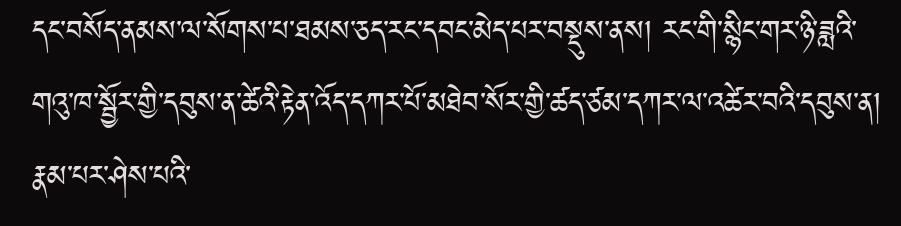དང་བསོད་ནམས་ལ་སོགས་པ་ཐམས་ཅད་རང་དབང་མེད་པར་བསྡུས་ནས། རང་གི་སྙིང་གར་ཉི་ཟླའི་གའུ་ཁ་སྦྱོར་གྱི་དབུས་ན་ཚེའི་རྟེན་འོད་དཀར་པོ་མཐེབ་སོར་གྱི་ཚད་ཙམ་དཀར་ལ་འཚེར་བའི་དབུས་ན། རྣམ་པར་ཤེས་པའི་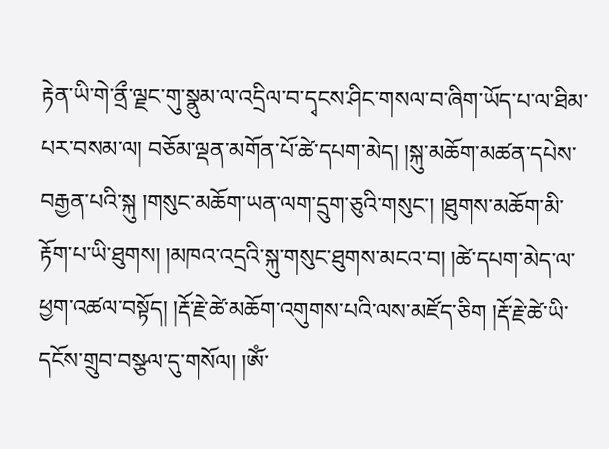རྟེན་ཡི་གེ་ནྲྀ་ལྗང་གུ་སྣུམ་ལ་འདྲིལ་བ་དྭངས་ཤིང་གསལ་བ་ཞིག་ཡོད་པ་ལ་ཐིམ་པར་བསམ་ལ། བཅོམ་ལྡན་མགོན་པོ་ཚེ་དཔག་མེད། །སྐུ་མཆོག་མཚན་དཔེས་བརྒྱན་པའི་སྐུ །གསུང་མཆོག་ཡན་ལག་དྲུག་ཅུའི་གསུང་། །ཐུགས་མཆོག་མི་རྟོག་པ་ཡི་ཐུགས། །མཁའ་འདྲའི་སྐུ་གསུང་ཐུགས་མངའ་བ། །ཚེ་དཔག་མེད་ལ་ཕྱག་འཚལ་བསྟོད། །རྡོ་རྗེ་ཚེ་མཆོག་འགུགས་པའི་ལས་མཛོད་ཅིག །རྡོ་རྗེ་ཚེ་ཡི་དངོས་གྲུབ་བསྩལ་དུ་གསོལ། །ཨོཾ་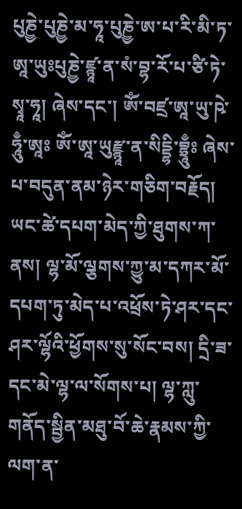པུཎྱེ་པུཎྱེ་མ་ཧཱ་པུཎྱེ་ཨ་པ་རི་མི་ཏ་ཨཱ་ཡུཿཔུཎྱེ་ཛྙཱ་ན་སཾ་བྷ་རོ་པ་ཙི་ཏེ་སྭཱ་ཧཱ། ཞེས་དང་། ཨོཾ་བཛྲ་ཨཱ་ཡུ་ཥེ་ཧཱུྃ་ཨཱཿ ཨོཾ་ཨཱ་ཡུརྫྙཱ་ན་སིདྡྷི་བྷྲཱུྃཿ ཞེས་པ་བདུན་ནམ་ཉེར་གཅིག་བརྗོད། ཡང་ཚེ་དཔག་མེད་ཀྱི་ཐུགས་ཀ་ནས། ལྷ་མོ་ལྕགས་ཀྱུ་མ་དཀར་མོ་དཔག་ཏུ་མེད་པ་འཕྲོས་ཏེ་ཤར་དང་ཤར་ལྷོའི་ཕྱོགས་སུ་སོང་བས། དྲི་ཟ་དང་མེ་ལྷ་ལ་སོགས་པ། ལྷ་ཀླུ་གནོད་སྦྱིན་མཐུ་བོ་ཆེ་རྣམས་ཀྱི་ལག་ན་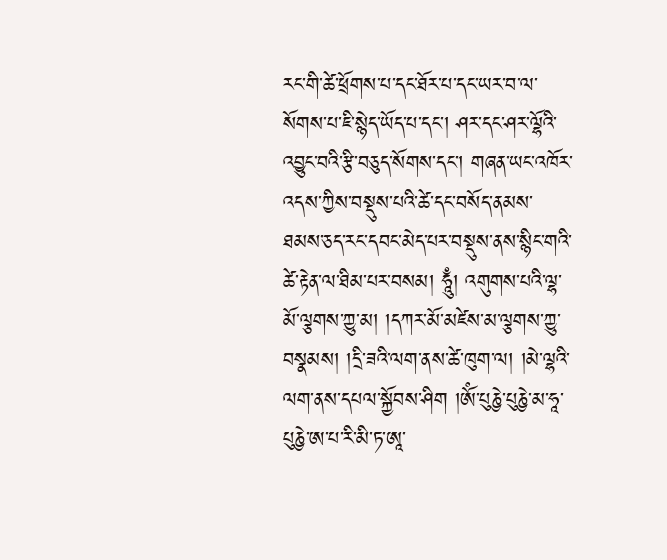རང་གི་ཚེ་ཕྲོགས་པ་དང་ཐོར་པ་དང་ཡར་བ་ལ་སོགས་པ་ཇི་སྙེད་ཡོད་པ་དང་། ཤར་དང་ཤར་ལྷོའི་འབྱུང་བའི་རྩི་བཅུད་སོགས་དང་། གཞན་ཡང་འཁོར་འདས་ཀྱིས་བསྡུས་པའི་ཚེ་དང་བསོད་ནམས་ཐམས་ཅད་རང་དབང་མེད་པར་བསྡུས་ནས་སྙིང་གའི་ཚེ་རྟེན་ལ་ཐིམ་པར་བསམ། ཧཱུྃ། འགུགས་པའི་ལྷ་མོ་ལྕགས་ཀྱུ་མ། །དཀར་མོ་མཛེས་མ་ལྕགས་ཀྱུ་བསྣམས། །དྲི་ཟའི་ལག་ནས་ཚེ་ཁུག་ལ། །མེ་ལྷའི་ལག་ནས་དཔལ་སྐྱོབས་ཤིག །ཨོཾ་པུཎྱེ་པུཎྱེ་མ་ཧཱ་པུཎྱེ་ཨ་པ་རི་མི་ཏ་ཨཱ་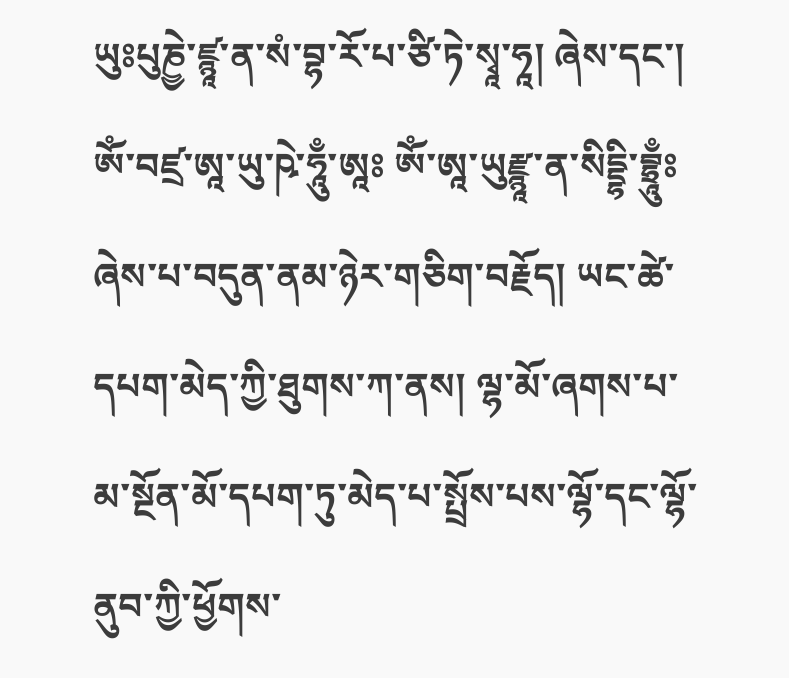ཡུཿཔུཎྱེ་ཛྙཱ་ན་སཾ་བྷ་རོ་པ་ཙི་ཏེ་སྭཱ་ཧཱ། ཞེས་དང་། ཨོཾ་བཛྲ་ཨཱ་ཡུ་ཥེ་ཧཱུྃ་ཨཱཿ ཨོཾ་ཨཱ་ཡུརྫྙཱ་ན་སིདྡྷི་བྷྲཱུྃཿ ཞེས་པ་བདུན་ནམ་ཉེར་གཅིག་བརྗོད། ཡང་ཚེ་དཔག་མེད་ཀྱི་ཐུགས་ཀ་ནས། ལྷ་མོ་ཞགས་པ་མ་སྔོན་མོ་དཔག་ཏུ་མེད་པ་སྤྲོས་པས་ལྷོ་དང་ལྷོ་ནུབ་ཀྱི་ཕྱོགས་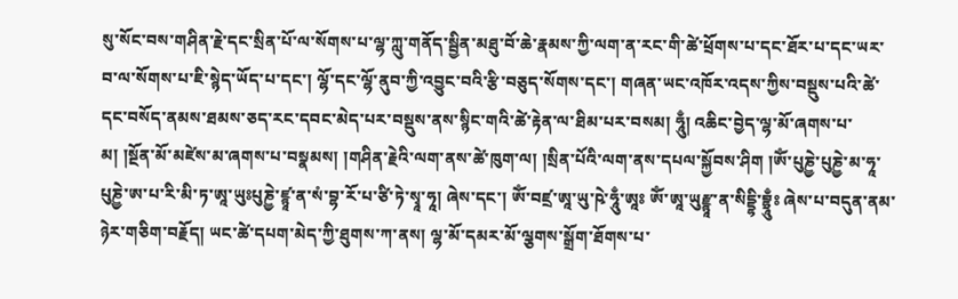སུ་སོང་བས་གཤིན་རྗེ་དང་སྲིན་པོ་ལ་སོགས་པ་ལྷ་ཀླུ་གནོད་སྦྱིན་མཐུ་བོ་ཆེ་རྣམས་ཀྱི་ལག་ན་རང་གི་ཚེ་ཕྲོགས་པ་དང་ཐོར་པ་དང་ཡར་བ་ལ་སོགས་པ་ཇི་སྙེད་ཡོད་པ་དང་། ལྷོ་དང་ལྷོ་ནུབ་ཀྱི་འབྱུང་བའི་རྩི་བཅུད་སོགས་དང་། གཞན་ཡང་འཁོར་འདས་ཀྱིས་བསྡུས་པའི་ཚེ་དང་བསོད་ནམས་ཐམས་ཅད་རང་དབང་མེད་པར་བསྡུས་ནས་སྙིང་གའི་ཚེ་རྟེན་ལ་ཐིམ་པར་བསམ། ཧཱུྃ། འཆིང་བྱེད་ལྷ་མོ་ཞགས་པ་མ། །སྔོན་མོ་མཛེས་མ་ཞགས་པ་བསྣམས། །གཤིན་རྗེའི་ལག་ནས་ཚེ་ཁུག་ལ། །སྲིན་པོའི་ལག་ནས་དཔལ་སྐྱོབས་ཤིག །ཨོཾ་པུཎྱེ་པུཎྱེ་མ་ཧཱ་པུཎྱེ་ཨ་པ་རི་མི་ཏ་ཨཱ་ཡུཿཔུཎྱེ་ཛྙཱ་ན་སཾ་བྷ་རོ་པ་ཙི་ཏེ་སྭཱ་ཧཱ། ཞེས་དང་། ཨོཾ་བཛྲ་ཨཱ་ཡུ་ཥེ་ཧཱུྃ་ཨཱཿ ཨོཾ་ཨཱ་ཡུརྫྙཱ་ན་སིདྡྷི་བྷྲཱུྃཿ ཞེས་པ་བདུན་ནམ་ཉེར་གཅིག་བརྗོད། ཡང་ཚེ་དཔག་མེད་ཀྱི་ཐུགས་ཀ་ནས། ལྷ་མོ་དམར་མོ་ལྕགས་སྒྲོག་ཐོགས་པ་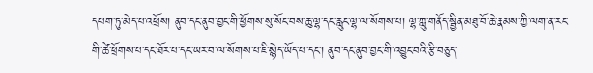དཔག་ཏུ་མེད་པ་འཕྲོས། ནུབ་དང་ནུབ་བྱང་གི་ཕྱོགས་སུ་སོང་བས་ཆུ་ལྷ་དང་རླུང་ལྷ་ལ་སོགས་པ། ལྷ་ཀླུ་གནོད་སྦྱིན་མཐུ་བོ་ཆེ་རྣམས་ཀྱི་ལག་ན་རང་གི་ཚེ་ཕྲོགས་པ་དང་ཐོར་པ་དང་ཡར་བ་ལ་སོགས་པ་ཇི་སྙེད་ཡོད་པ་དང་། ནུབ་དང་ནུབ་བྱང་གི་འབྱུང་བའི་རྩི་བཅུད་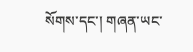སོགས་དང་། གཞན་ཡང་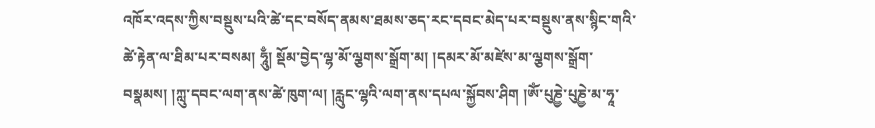འཁོར་འདས་ཀྱིས་བསྡུས་པའི་ཚེ་དང་བསོད་ནམས་ཐམས་ཅད་རང་དབང་མེད་པར་བསྡུས་ནས་སྙིང་གའི་ཚེ་རྟེན་ལ་ཐིམ་པར་བསམ། ཧཱུྃ། སྡོམ་བྱེད་ལྷ་མོ་ལྕགས་སྒྲོག་མ། །དམར་མོ་མཛེས་མ་ལྕགས་སྒྲོག་བསྣམས། །ཀླུ་དབང་ལག་ནས་ཚེ་ཁུག་ལ། །རླུང་ལྷའི་ལག་ནས་དཔལ་སྐྱོབས་ཤིག །ཨོཾ་པུཎྱེ་པུཎྱེ་མ་ཧཱ་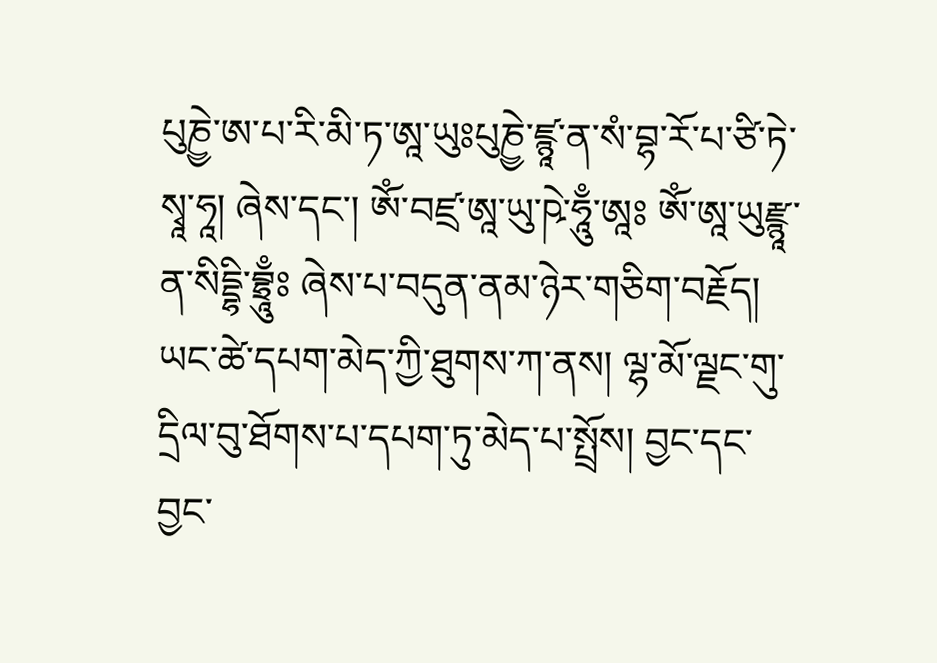པུཎྱེ་ཨ་པ་རི་མི་ཏ་ཨཱ་ཡུཿཔུཎྱེ་ཛྙཱ་ན་སཾ་བྷ་རོ་པ་ཙི་ཏེ་སྭཱ་ཧཱ། ཞེས་དང་། ཨོཾ་བཛྲ་ཨཱ་ཡུ་ཥེ་ཧཱུྃ་ཨཱཿ ཨོཾ་ཨཱ་ཡུརྫྙཱ་ན་སིདྡྷི་བྷྲཱུྃཿ ཞེས་པ་བདུན་ནམ་ཉེར་གཅིག་བརྗོད། ཡང་ཚེ་དཔག་མེད་ཀྱི་ཐུགས་ཀ་ནས། ལྷ་མོ་ལྗང་གུ་དྲིལ་བུ་ཐོགས་པ་དཔག་ཏུ་མེད་པ་སྤྲོས། བྱང་དང་བྱང་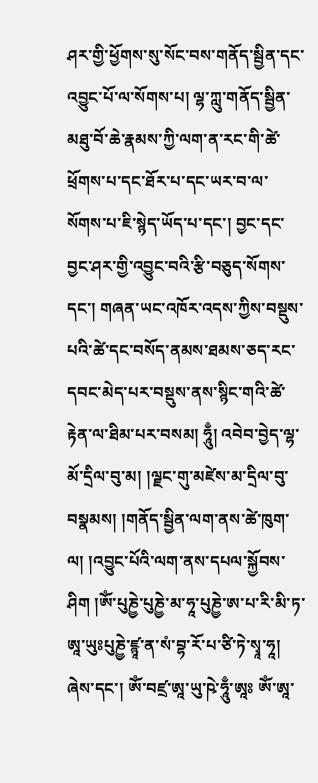ཤར་གྱི་ཕྱོགས་སུ་སོང་བས་གནོད་སྦྱིན་དང་འབྱུང་པོ་ལ་སོགས་པ། ལྷ་ཀླུ་གནོད་སྦྱིན་མཐུ་བོ་ཆེ་རྣམས་ཀྱི་ལག་ན་རང་གི་ཚེ་ཕྲོགས་པ་དང་ཐོར་པ་དང་ཡར་བ་ལ་སོགས་པ་ཇི་སྙེད་ཡོད་པ་དང་། བྱང་དང་བྱང་ཤར་གྱི་འབྱུང་བའི་རྩི་བཅུད་སོགས་དང་། གཞན་ཡང་འཁོར་འདས་ཀྱིས་བསྡུས་པའི་ཚེ་དང་བསོད་ནམས་ཐམས་ཅད་རང་དབང་མེད་པར་བསྡུས་ནས་སྙིང་གའི་ཚེ་རྟེན་ལ་ཐིམ་པར་བསམ། ཧཱུྃ། འབེབ་བྱེད་ལྷ་མོ་དྲིལ་བུ་མ། །ལྗང་གུ་མཛེས་མ་དྲིལ་བུ་བསྣམས། །གནོད་སྦྱིན་ལག་ནས་ཚེ་ཁུག་ལ། །འབྱུང་པོའི་ལག་ནས་དཔལ་སྐྱོབས་ཤིག །ཨོཾ་པུཎྱེ་པུཎྱེ་མ་ཧཱ་པུཎྱེ་ཨ་པ་རི་མི་ཏ་ཨཱ་ཡུཿཔུཎྱེ་ཛྙཱ་ན་སཾ་བྷ་རོ་པ་ཙི་ཏེ་སྭཱ་ཧཱ། ཞེས་དང་། ཨོཾ་བཛྲ་ཨཱ་ཡུ་ཥེ་ཧཱུྃ་ཨཱཿ ཨོཾ་ཨཱ་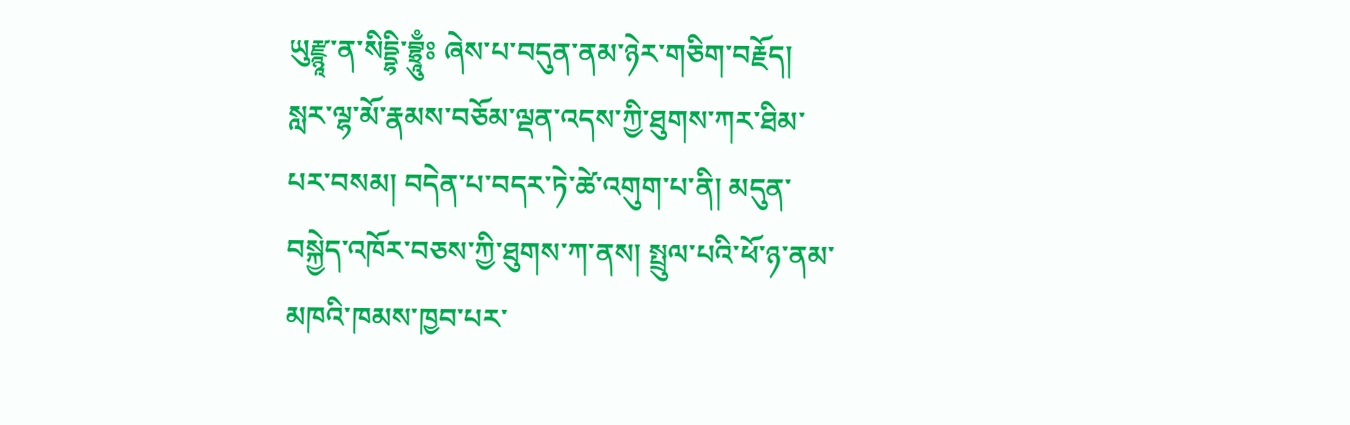ཡུརྫྙཱ་ན་སིདྡྷི་བྷྲཱུྃཿ ཞེས་པ་བདུན་ནམ་ཉེར་གཅིག་བརྗོད། སླར་ལྷ་མོ་རྣམས་བཅོམ་ལྡན་འདས་ཀྱི་ཐུགས་ཀར་ཐིམ་པར་བསམ། བདེན་པ་བདར་ཏེ་ཚེ་འགུག་པ་ནི། མདུན་བསྐྱེད་འཁོར་བཅས་ཀྱི་ཐུགས་ཀ་ནས། སྤྲུལ་པའི་ཕོ་ཉ་ནམ་མཁའི་ཁམས་ཁྱབ་པར་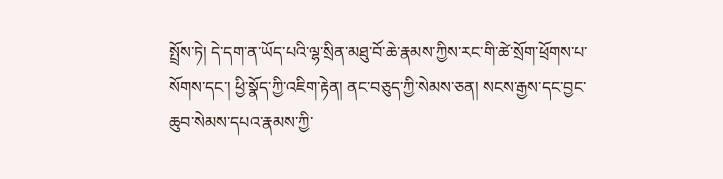སྤྲོས་ཏེ། དེ་དག་ན་ཡོད་པའི་ལྷ་སྲིན་མཐུ་བོ་ཆེ་རྣམས་ཀྱིས་རང་གི་ཚེ་སྲོག་ཕྲོགས་པ་སོགས་དང་། ཕྱི་སྣོད་ཀྱི་འཇིག་རྟེན། ནང་བཅུད་ཀྱི་སེམས་ཅན། སངས་རྒྱས་དང་བྱང་ཆུབ་སེམས་དཔའ་རྣམས་ཀྱི་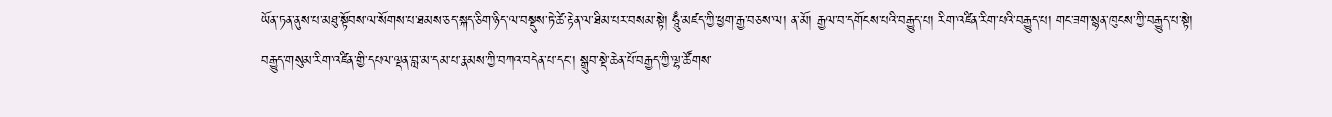ཡོན་ཏན་ནུས་པ་མཐུ་སྟོབས་ལ་སོགས་པ་ཐམས་ཅད་སྐད་ཅིག་ཉིད་ལ་བསྡུས་ཏེ་ཚེ་རྟེན་ལ་ཐིམ་པར་བསམ་སྟེ། ཧཱུྃ་མཛད་ཀྱི་ཕྱག་རྒྱ་བཅས་ལ། ན་མོ། རྒྱལ་བ་དགོངས་པའི་བརྒྱུད་པ། རིག་འཛིན་རིག་པའི་བརྒྱུད་པ། གང་ཟག་སྙན་ཁུངས་ཀྱི་བརྒྱུད་པ་སྟེ། བརྒྱུད་གསུམ་རིག་འཛིན་གྱི་དཔལ་ལྡན་བླ་མ་དམ་པ་རྣམས་ཀྱི་བཀའ་བདེན་པ་དང་། སྒྲུབ་སྡེ་ཆེན་པོ་བརྒྱད་ཀྱི་ལྷ་ཚོགས་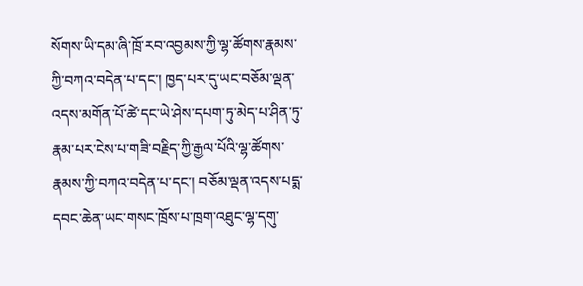སོགས་ཡི་དམ་ཞི་ཁྲོ་རབ་འབྱམས་ཀྱི་ལྷ་ཚོགས་རྣམས་ཀྱི་བཀའ་བདེན་པ་དང་། ཁྱད་པར་དུ་ཡང་བཅོམ་ལྡན་འདས་མགོན་པོ་ཚེ་དང་ཡེ་ཤེས་དཔག་ཏུ་མེད་པ་ཤིན་ཏུ་རྣམ་པར་ངེས་པ་གཟི་བརྗིད་ཀྱི་རྒྱལ་པོའི་ལྷ་ཚོགས་རྣམས་ཀྱི་བཀའ་བདེན་པ་དང་། བཅོམ་ལྡན་འདས་པདྨ་དབང་ཆེན་ཡང་གསང་ཁྲོས་པ་ཁྲག་འཐུང་ལྷ་དགུ་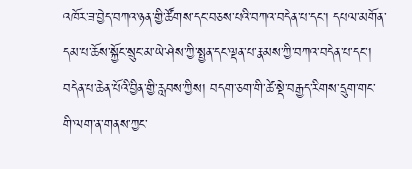འཁོར་ཟ་བྱེད་བཀའ་ཉན་གྱི་ཚོགས་དང་བཅས་པའི་བཀའ་བདེན་པ་དང་། དཔལ་མགོན་དམ་པ་ཆོས་སྐྱོང་སྲུང་མ་ཡེ་ཤེས་ཀྱི་སྤྱན་དང་ལྡན་པ་རྣམས་ཀྱི་བཀའ་བདེན་པ་དང་། བདེན་པ་ཆེན་པོའི་བྱིན་གྱི་རླབས་ཀྱིས། བདག་ཅག་གི་ཚེ་སྡེ་བརྒྱད་རིགས་དྲུག་གང་གི་ལག་ན་གནས་ཀྱང་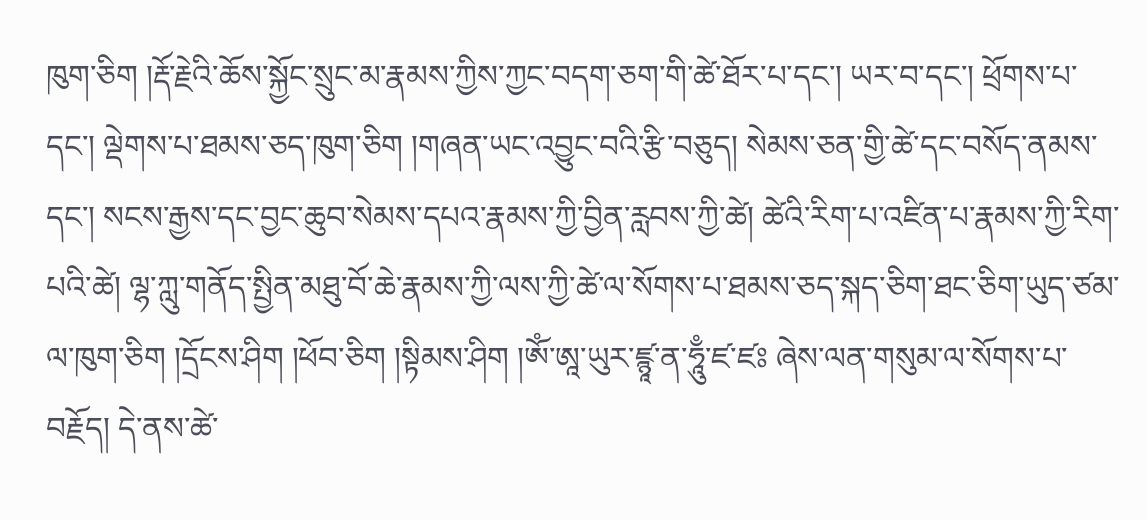ཁུག་ཅིག །རྡོ་རྗེའི་ཆོས་སྐྱོང་སྲུང་མ་རྣམས་ཀྱིས་ཀྱང་བདག་ཅག་གི་ཚེ་ཐོར་པ་དང་། ཡར་བ་དང་། ཕྲོགས་པ་དང་། ལྡེགས་པ་ཐམས་ཅད་ཁུག་ཅིག །གཞན་ཡང་འབྱུང་བའི་རྩི་བཅུད། སེམས་ཅན་གྱི་ཚེ་དང་བསོད་ནམས་དང་། སངས་རྒྱས་དང་བྱང་ཆུབ་སེམས་དཔའ་རྣམས་ཀྱི་བྱིན་རླབས་ཀྱི་ཚེ། ཚེའི་རིག་པ་འཛིན་པ་རྣམས་ཀྱི་རིག་པའི་ཚེ། ལྷ་ཀླུ་གནོད་སྤྱིན་མཐུ་བོ་ཆེ་རྣམས་ཀྱི་ལས་ཀྱི་ཚེ་ལ་སོགས་པ་ཐམས་ཅད་སྐད་ཅིག་ཐང་ཅིག་ཡུད་ཙམ་ལ་ཁུག་ཅིག །དྲོངས་ཤིག །ཕོབ་ཅིག །སྟིམས་ཤིག །ཨོཾ་ཨཱ་ཡུར་ཛྙཱ་ན་ཧཱུྃ་ཛ་ཛཿ ཞེས་ལན་གསུམ་ལ་སོགས་པ་བརྗོད། དེ་ནས་ཚེ་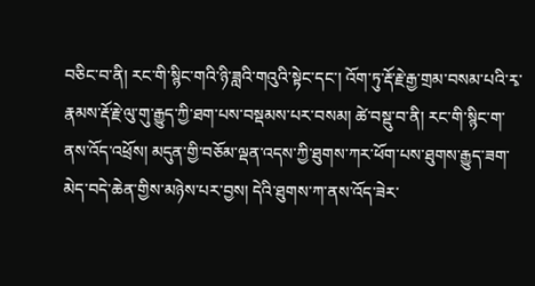བཅིང་བ་ནི། རང་གི་སྙིང་གའི་ཉི་ཟླའི་གའུའི་སྟེང་དང་། འོག་ཏུ་རྡོ་རྗེ་རྒྱ་གྲམ་བསམ་པའི་རྭ་རྣམས་རྡོ་རྗེ་ལུ་གུ་རྒྱུད་ཀྱི་ཐག་པས་བསྡམས་པར་བསམ། ཚེ་བསྡུ་བ་ནི། རང་གི་སྙིང་ག་ནས་འོད་འཕྲོས། མདུན་གྱི་བཅོམ་ལྡན་འདས་ཀྱི་ཐུགས་ཀར་ཕོག་པས་ཐུགས་རྒྱུད་ཟག་མེད་བདེ་ཆེན་གྱིས་མཉེས་པར་བྱས། དེའི་ཐུགས་ཀ་ནས་འོད་ཟེར་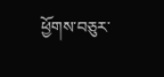ཕྱོགས་བཅུར་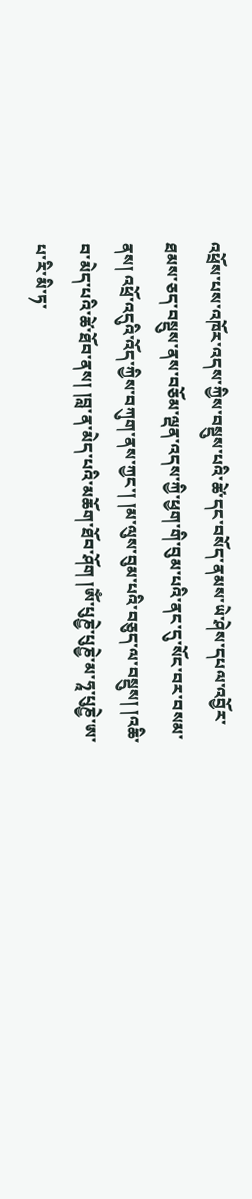འཕྲོས་པས་འཁོར་འདས་ཀྱིས་བསྡུས་པའི་ཚེ་དང་བསོད་ནམས་ཡེ་ཤེས་དཔལ་འབྱོར་ཐམས་ཅད་བསྡུས་ནས་བཅོམ་ལྡན་འདས་ཀྱི་ཕྱག་གི་བུམ་པའི་ནང་དུ་སོང་བར་བསམ་ནས། འཕྲོ་འདུའི་འོད་ཀྱིས་བཀུག་ནས་ཀྱང་། །མ་ལུས་བུམ་པའི་བཅུད་ལ་བསྡུས། །འཆི་བ་མེད་པའི་ཚེ་ཐོབ་ནས། །བླ་ན་མེད་པའི་མཆོག་ཐོབ་ཤོག །ཨོཾ་པུཎྱེ་པུཎྱེ་མ་ཧཱ་པུཎྱེ་ཨ་པ་རི་མི་ཏ་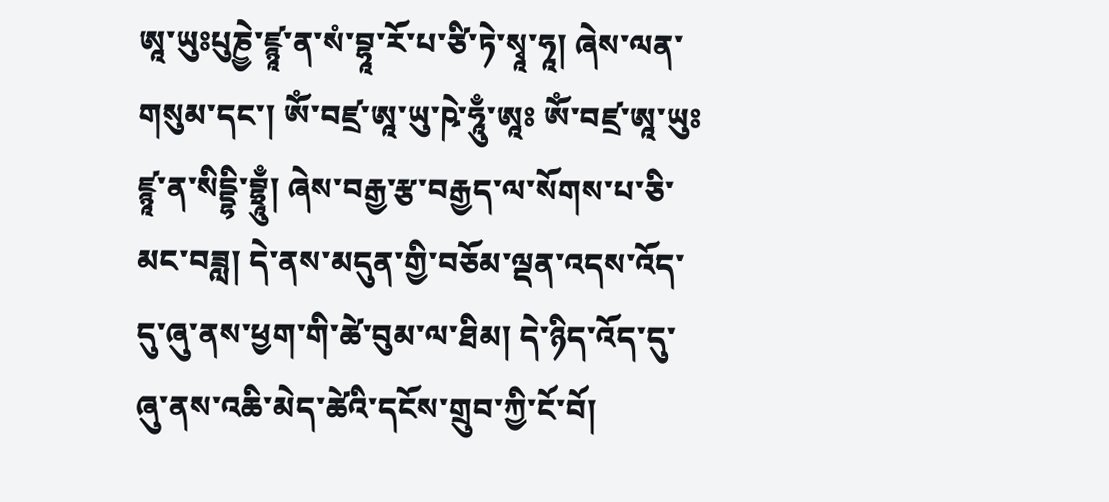ཨཱ་ཡུཿཔུཎྱེ་ཛྙཱ་ན་སཾ་བྷཱ་རོ་པ་ཙི་ཏེ་སྭཱ་ཧཱ། ཞེས་ལན་གསུམ་དང་། ཨོཾ་བཛྲ་ཨཱ་ཡུ་ཥེ་ཧཱུྃ་ཨཱཿ ཨོཾ་བཛྲ་ཨཱ་ཡུཿཛྙཱ་ན་སིདྡྷི་བྷྲཱུྃ། ཞེས་བརྒྱ་རྩ་བརྒྱད་ལ་སོགས་པ་ཅི་མང་བཟླ། དེ་ནས་མདུན་གྱི་བཅོམ་ལྡན་འདས་འོད་དུ་ཞུ་ནས་ཕྱག་གི་ཚེ་བུམ་ལ་ཐིམ། དེ་ཉིད་འོད་དུ་ཞུ་ནས་འཆི་མེད་ཚེའི་དངོས་གྲུབ་ཀྱི་ངོ་བོ།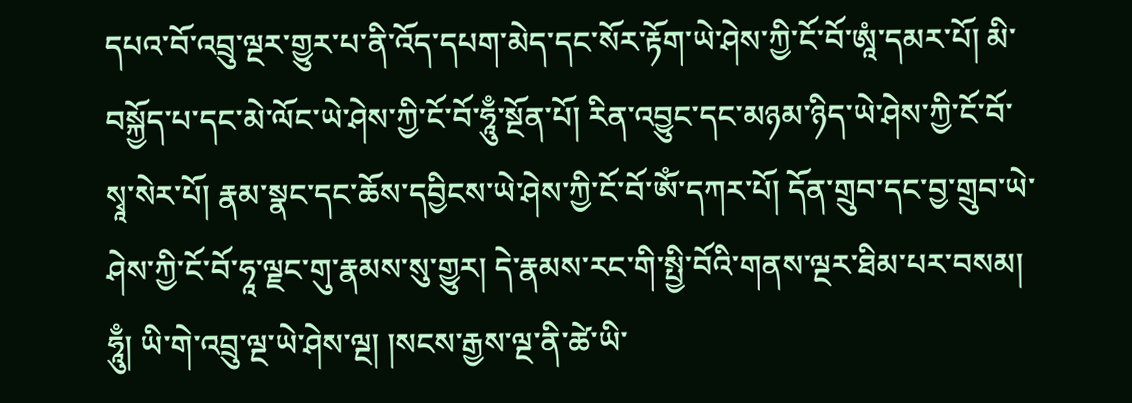དཔའ་བོ་འབྲུ་ལྔར་གྱུར་པ་ནི་འོད་དཔག་མེད་དང་སོར་རྟོག་ཡེ་ཤེས་ཀྱི་ངོ་བོ་ཨཱཾ་དམར་པོ། མི་བསྐྱོད་པ་དང་མེ་ལོང་ཡེ་ཤེས་ཀྱི་ངོ་བོ་ཧཱུྃ་སྔོན་པོ། རིན་འབྱུང་དང་མཉམ་ཉིད་ཡེ་ཤེས་ཀྱི་ངོ་བོ་སྭཱ་སེར་པོ། རྣམ་སྣང་དང་ཆོས་དབྱིངས་ཡེ་ཤེས་ཀྱི་ངོ་བོ་ཨོཾ་དཀར་པོ། དོན་གྲུབ་དང་བྱ་གྲུབ་ཡེ་ཤེས་ཀྱི་ངོ་བོ་ཧཱ་ལྗང་གུ་རྣམས་སུ་གྱུར། དེ་རྣམས་རང་གི་སྤྱི་བོའི་གནས་ལྔར་ཐིམ་པར་བསམ། ཧཱུྃ། ཡི་གེ་འབྲུ་ལྔ་ཡེ་ཤེས་ལྔ། །སངས་རྒྱས་ལྔ་ནི་ཚེ་ཡི་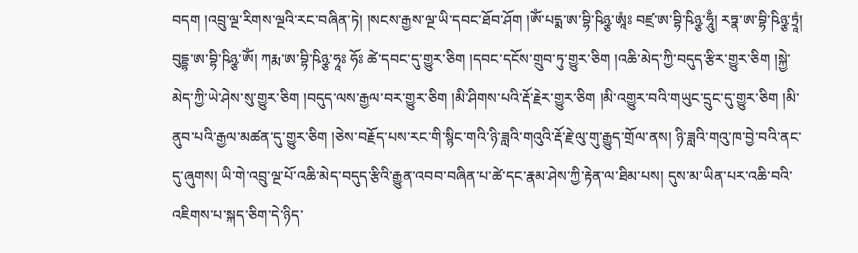བདག །འབྲུ་ལྔ་རིགས་ལྔའི་རང་བཞིན་ཏེ། །སངས་རྒྱས་ལྔ་ཡི་དབང་ཐོབ་ཤོག །ཨོཾ་པདྨ་ཨ་བྷི་ཥིཉྩ་ཨཱཾཿ བཛྲ་ཨ་བྷི་ཥིཉྩ་ཧཱུྃ། རཏྣ་ཨ་བྷི་ཥིཉྩ་ཏྲཱཾ། བུདྡྷ་ཨ་བྷི་ཥིཉྩ་ཨོཾ། ཀརྨ་ཨ་བྷི་ཥིཉྩ་ཧཱཿ ཧོཿ ཚེ་དབང་དུ་གྱུར་ཅིག །དབང་དངོས་གྲུབ་ཏུ་གྱུར་ཅིག །འཆི་མེད་ཀྱི་བདུད་རྩིར་གྱུར་ཅིག །སྐྱེ་མེད་ཀྱི་ཡེ་ཤེས་སུ་གྱུར་ཅིག །བདུད་ལས་རྒྱལ་བར་གྱུར་ཅིག །མི་ཤིགས་པའི་རྡོ་རྗེར་གྱུར་ཅིག །མི་འགྱུར་བའི་གཡུང་དྲུང་དུ་གྱུར་ཅིག །མི་ནུབ་པའི་རྒྱལ་མཚན་དུ་གྱུར་ཅིག །ཅེས་བརྗོད་པས་རང་གི་སྙིང་གའི་ཉི་ཟླའི་གའུའི་རྡོ་རྗེ་ལུ་གུ་རྒྱུད་གྲོལ་ནས། ཉི་ཟླའི་གའུ་ཁ་བྱེ་བའི་ནང་དུ་ཞུགས། ཡི་གེ་འབྲུ་ལྔ་པོ་འཆི་མེད་བདུད་རྩིའི་རྒྱུན་འབབ་བཞིན་པ་ཚེ་དང་རྣམ་ཤེས་ཀྱི་རྟེན་ལ་ཐིམ་པས། དུས་མ་ཡིན་པར་འཆི་བའི་འཇིགས་པ་སྐད་ཅིག་དེ་ཉིད་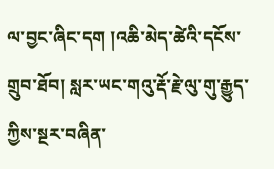ལ་བྱང་ཞིང་དག །འཆི་མེད་ཚེའི་དངོས་གྲུབ་ཐོབ། སླར་ཡང་གའུ་རྡོ་རྗེ་ལུ་གུ་རྒྱུད་ཀྱིས་སྔར་བཞིན་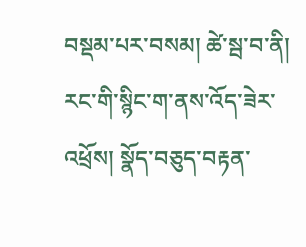བསྡམ་པར་བསམ། ཚེ་སྦ་བ་ནི། རང་གི་སྙིང་ག་ནས་འོད་ཟེར་འཕྲོས། སྣོད་བཅུད་བརྟན་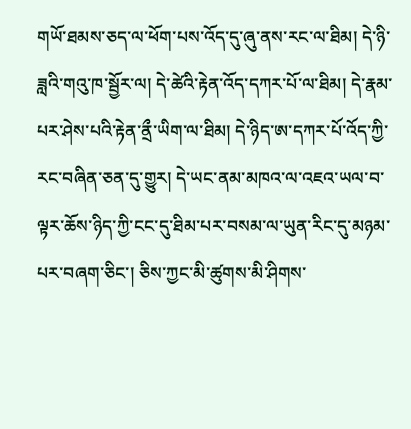གཡོ་ཐམས་ཅད་ལ་ཕོག་པས་འོད་དུ་ཞུ་ནས་རང་ལ་ཐིམ། དེ་ཉི་ཟླའི་གའུ་ཁ་སྦྱོར་ལ། དེ་ཚེའི་རྟེན་འོད་དཀར་པོ་ལ་ཐིམ། དེ་རྣམ་པར་ཤེས་པའི་རྟེན་ནྲྀ་ཡིག་ལ་ཐིམ། དེ་ཉིད་ཨ་དཀར་པོ་འོད་ཀྱི་རང་བཞིན་ཅན་དུ་གྱུར། དེ་ཡང་ནམ་མཁའ་ལ་འཇའ་ཡལ་བ་ལྟར་ཆོས་ཉིད་ཀྱི་ངང་དུ་ཐིམ་པར་བསམ་ལ་ཡུན་རིང་དུ་མཉམ་པར་བཞག་ཅིང་། ཅིས་ཀྱང་མི་ཚུགས་མི་ཤིགས་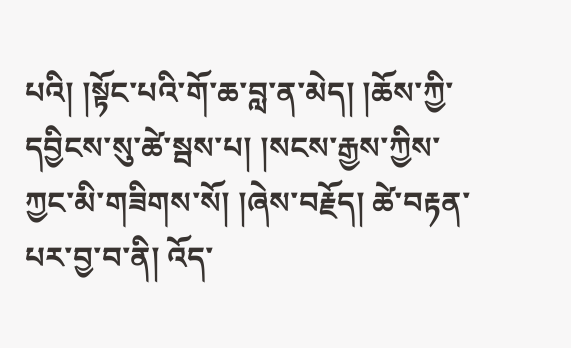པའི། །སྟོང་པའི་གོ་ཆ་བླ་ན་མེད། །ཆོས་ཀྱི་དབྱིངས་སུ་ཚེ་སྦས་པ། །སངས་རྒྱས་ཀྱིས་ཀྱང་མི་གཟིགས་སོ། །ཞེས་བརྗོད། ཚེ་བརྟན་པར་བྱ་བ་ནི། འོད་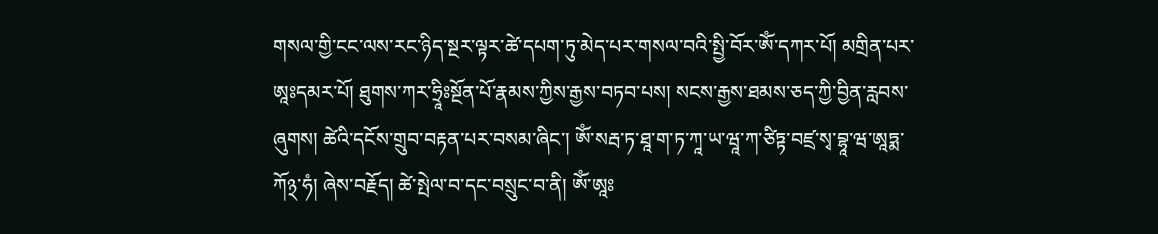གསལ་གྱི་ངང་ལས་རང་ཉིད་སྔར་ལྟར་ཚེ་དཔག་ཏུ་མེད་པར་གསལ་བའི་སྤྱི་བོར་ཨོཾ་དཀར་པོ། མགྲིན་པར་ཨཱཿདམར་པོ། ཐུགས་ཀར་ཧྲཱིཿསྔོན་པོ་རྣམས་ཀྱིས་རྒྱས་བཏབ་པས། སངས་རྒྱས་ཐམས་ཅད་ཀྱི་བྱིན་རླབས་ཞུགས། ཚེའི་དངོས་གྲུབ་བརྟན་པར་བསམ་ཞིང་། ཨོཾ་སརྦ་ཏ་ཐཱ་ག་ཏ་ཀཱ་ཡ་ཝཱ་ཀ་ཙིཏྟ་བཛྲ་སྭ་བྷཱ་ཝ་ཨཱཏྨ་ཀོ྅་ཧཾ། ཞེས་བརྗོད། ཚེ་སྤེལ་བ་དང་བསྲུང་བ་ནི། ཨོཾ་ཨཱཿ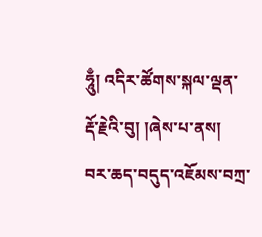ཧཱུྃ། འདིར་ཚོགས་སྐལ་ལྡན་རྡོ་རྗེའི་བུ། །ཞེས་པ་ནས། བར་ཆད་བདུད་འཇོམས་བཀྲ་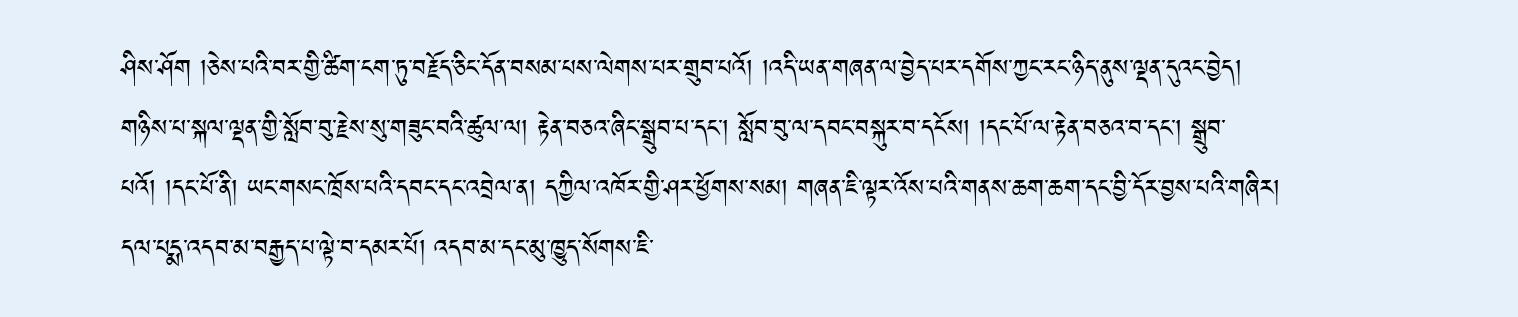ཤིས་ཤོག །ཅེས་པའི་བར་གྱི་ཚིག་ངག་ཏུ་བརྗོད་ཅིང་དོན་བསམ་པས་ལེགས་པར་གྲུབ་པའོ། །འདི་ཡན་གཞན་ལ་བྱེད་པར་དགོས་ཀྱང་རང་ཉིད་ནུས་ལྡན་དུའང་བྱེད། གཉིས་པ་སྐལ་ལྡན་གྱི་སློབ་བུ་རྗེས་སུ་གཟུང་བའི་ཚུལ་ལ། རྟེན་བཅའ་ཞིང་སྒྲུབ་པ་དང་། སློབ་བུ་ལ་དབང་བསྐུར་བ་དངོས། །དང་པོ་ལ་རྟེན་བཅའ་བ་དང་། སྒྲུབ་པའོ། །དང་པོ་ནི། ཡང་གསང་ཁྲོས་པའི་དབང་དང་འབྲེལ་ན། དཀྱིལ་འཁོར་གྱི་ཤར་ཕྱོགས་སམ། གཞན་ཇི་ལྟར་འོས་པའི་གནས་ཆག་ཆག་དང་བྱི་དོར་བྱས་པའི་གཞིར། དལ་པདྨ་འདབ་མ་བརྒྱད་པ་ལྟེ་བ་དམར་པོ། འདབ་མ་དང་མུ་ཁྱུད་སོགས་ཇི་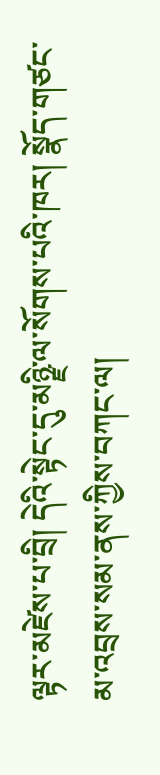ལྟར་མཛེས་པ་བྲི། དེའི་སྟེང་དུ་མཉྫི་ལ་སོགས་པའི་ཁར། སྣོད་གཙང་མ་འབྲས་སམ་ནས་ཀྱིས་བཀང་ལ།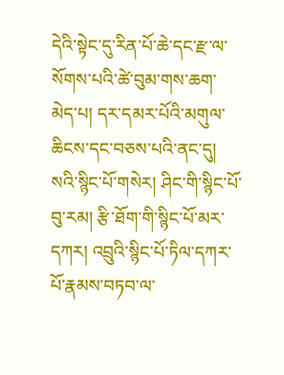དེའི་སྟེང་དུ་རིན་པོ་ཆེ་དང་རྫ་ལ་སོགས་པའི་ཚེ་བུམ་གས་ཆག་མེད་པ། དར་དམར་པོའི་མགུལ་ཆིངས་དང་བཅས་པའི་ནང་དུ། སའི་སྙིང་པོ་གསེར། ཤིང་གི་སྙིང་པོ་བུ་རམ། རྩི་ཐོག་གི་སྙིང་པོ་མར་དཀར། འབྲུའི་སྙིང་པོ་ཏིལ་དཀར་པོ་རྣམས་བཏབ་ལ་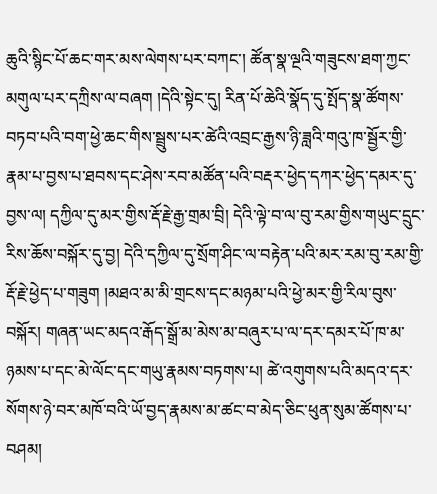ཆུའི་སྙིང་པོ་ཆང་གར་མས་ལེགས་པར་བཀང་། ཚོན་སྣ་ལྔའི་གཟུངས་ཐག་ཀྱང་མགུལ་པར་དཀྲིས་ལ་བཞག །དེའི་སྟེང་དུ། རིན་པོ་ཆེའི་སྣོད་དུ་སྤོད་སྣ་ཚོགས་བཏབ་པའི་བག་ཕྱེ་ཆང་གིས་སྦྲུས་པར་ཚེའི་འབྲང་རྒྱས་ཉི་ཟླའི་གའུ་ཁ་སྦྱོར་གྱི་རྣམ་པ་བྱས་པ་ཐབས་དང་ཤེས་རབ་མཚོན་པའི་བརྡར་ཕྱེད་དཀར་ཕྱེད་དམར་དུ་བྱས་ལ། དཀྱིལ་དུ་མར་གྱིས་རྡོ་རྗེ་རྒྱ་གྲམ་བྲི། དེའི་ལྟེ་བ་ལ་བུ་རམ་གྱིས་གཡུང་དྲུང་རིས་ཆོས་བསྐོར་དུ་བྱ། དེའི་དཀྱིལ་དུ་སྲོག་ཤིང་ལ་བརྟེན་པའི་མར་རམ་བུ་རམ་གྱི་རྡོ་རྗེ་ཕྱེད་པ་གཟུག །མཐའ་མ་མི་གྲངས་དང་མཉམ་པའི་ཕྱེ་མར་གྱི་རིལ་བུས་བསྐོར། གཞན་ཡང་མདའ་རྒོད་སྒྲོ་མ་མེས་མ་བཞུར་པ་ལ་དར་དམར་པོ་ཁ་མ་ཉམས་པ་དང་མེ་ལོང་དང་གཡུ་རྣམས་བཏགས་པ། ཚེ་འགུགས་པའི་མདའ་དར་སོགས་ཉེ་བར་མཁོ་བའི་ཡོ་བྱད་རྣམས་མ་ཚང་བ་མེད་ཅིང་ཕུན་སུམ་ཚོགས་པ་བཤམ།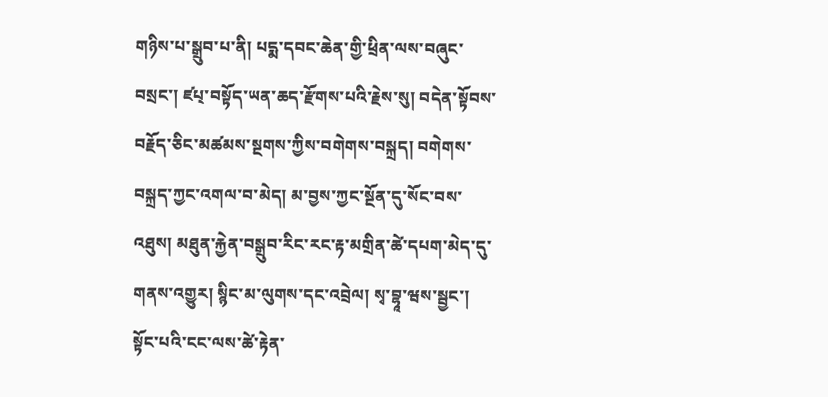གཉིས་པ་སྒྲུབ་པ་ནི། པདྨ་དབང་ཆེན་གྱི་ཕྲིན་ལས་བཞུང་བསྲང་། ཛཔ྄་བསྟོད་ཡན་ཆད་རྫོགས་པའི་རྗེས་སུ། བདེན་སྟོབས་བརྗོད་ཅིང་མཚམས་སྔགས་ཀྱིས་བགེགས་བསྐྲད། བགེགས་བསྐྲད་ཀྱང་འགལ་བ་མེད། མ་བྱས་ཀྱང་སྔོན་དུ་སོང་བས་འཐུས། མཐུན་རྐྱེན་བསྒྲུབ་རིང་རང་རྟ་མགྲིན་ཚེ་དཔག་མེད་དུ་གནས་འགྱུར། སྙིང་མ་ལུགས་དང་འབྲེལ། སྭ་བྷཱ་ཝས་སྦྱང་། སྟོང་པའི་ངང་ལས་ཚེ་རྟེན་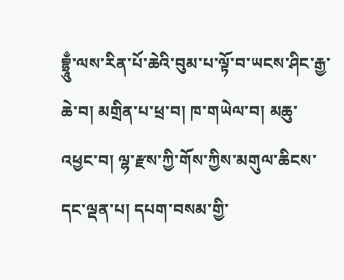བྷྲཱུྃ་ལས་རིན་པོ་ཆེའི་བུམ་པ་ལྟོ་བ་ཡངས་ཤིང་རྒྱ་ཆེ་བ། མགྲིན་པ་ཕྲ་བ། ཁ་གཡེལ་བ། མཆུ་འཕྱང་བ། ལྷ་རྫས་ཀྱི་གོས་ཀྱིས་མགུལ་ཆིངས་དང་ལྡན་པ། དཔག་བསམ་གྱི་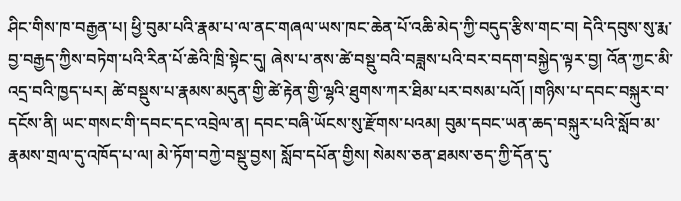ཤིང་གིས་ཁ་བརྒྱན་པ། ཕྱི་བུམ་པའི་རྣམ་པ་ལ་ནང་གཞལ་ཡས་ཁང་ཆེན་པོ་འཆི་མེད་ཀྱི་བདུད་རྩིས་གང་བ། དེའི་དབུས་སུ་རྨ་བྱ་བརྒྱད་ཀྱིས་བཏེག་པའི་རིན་པོ་ཆེའི་ཁྲི་སྟེང་དུ། ཞེས་པ་ནས་ཚེ་བསྡུ་བའི་བཟླས་པའི་བར་བདག་བསྐྱེད་ལྟར་བྱ། འོན་ཀྱང་མི་འདྲ་བའི་ཁྱད་པར། ཚེ་བསྡུས་པ་རྣམས་མདུན་གྱི་ཚེ་རྟེན་གྱི་ལྷའི་ཐུགས་ཀར་ཐིམ་པར་བསམ་པའོ། །གཉིས་པ་དབང་བསྐུར་བ་དངོས་ནི། ཡང་གསང་གི་དབང་དང་འབྲེལ་ན། དབང་བཞི་ཡོངས་སུ་རྫོགས་པའམ། བུམ་དབང་ཡན་ཆད་བསྐུར་པའི་སློབ་མ་རྣམས་གྲལ་དུ་འཁོད་པ་ལ། མེ་ཏོག་བཀྱེ་བསྡུ་བྱས། སློབ་དཔོན་གྱིས། སེམས་ཅན་ཐམས་ཅད་ཀྱི་དོན་དུ་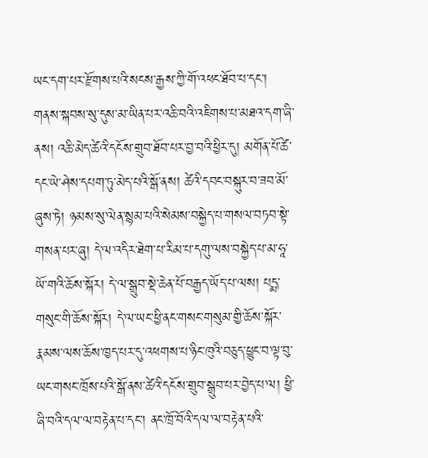ཡང་དག་པར་རྫོགས་པའི་སངས་རྒྱས་ཀྱི་གོ་འཕང་ཐོབ་པ་དང་། གནས་སྐབས་སུ་དུས་མ་ཡིན་པར་འཆི་བའི་འཇིགས་པ་མཐའ་དག་ཞི་ནས། འཆི་མེད་ཚེའི་དངོས་གྲུབ་ཐོབ་པར་བྱ་བའི་ཕྱིར་དུ། མགོན་པོ་ཚེ་དང་ཡེ་ཤེས་དཔག་ཏུ་མེད་པའི་སྒོ་ནས། ཚེའི་དབང་བསྐུར་བ་ཟབ་མོ་ཞུས་ཏེ། ཉམས་སུ་ལེན་སྙམ་པའི་སེམས་བསྐྱེད་པ་གསལ་བཏབ་སྟེ་གསན་པར་ཞུ། དེ་ལ་འདིར་ཐེག་པ་རིམ་པ་དགུ་ལས་བསྐྱེད་པ་མ་ཧཱ་ཡོ་གའི་ཆོས་སྐོར། དེ་ལ་སྒྲུབ་སྡེ་ཆེན་པོ་བརྒྱད་ཡོད་པ་ལས། པདྨ་གསུང་གི་ཆོས་སྐོར། དེ་ལ་ཡང་ཕྱི་ནང་གསང་གསུམ་གྱི་ཆོས་སྐོར་རྣམས་ལས་ཆོས་ཁྱད་པར་དུ་འཕགས་པ་ཉིང་ཁུའི་བཅུད་ཕྱུང་བ་ལྟ་བུ་ཡང་གསང་ཁྲོས་པའི་སྒོ་ནས་ཚེའི་དངོས་གྲུབ་སྒྲུབ་པར་བྱེད་པ་ལ། ཕྱི་ཞི་བའི་དལ་ལ་བརྟེན་པ་དང་། ནང་ཁྲོ་བོའི་དལ་ལ་བརྟེན་པའི་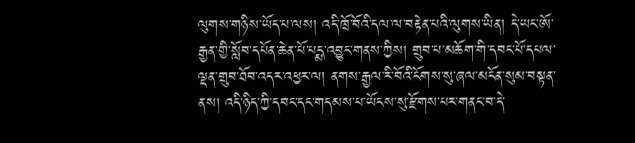ལུགས་གཉིས་ཡོད་པ་ལས། འདི་ཁྲོ་བོའི་དལ་ལ་བརྟེན་པའི་ལུགས་ཡིན། དེ་ཡང་ཨོ་རྒྱན་གྱི་སློབ་དཔོན་ཆེན་པོ་པདྨ་འབྱུང་གནས་ཀྱིས། གྲུབ་པ་མཆོག་གི་དབང་པོ་དཔལ་ལྡན་གྲུབ་ཐོབ་འདར་འཕྱར་ལ། ནགས་རྒྱལ་རི་བོའི་ངོགས་སུ་ཞལ་མངོན་སུམ་བསྟན་ནས། འདི་ཉིད་ཀྱི་དབང་དང་གདམས་པ་ཡོངས་སུ་རྫོགས་པར་གནང་བ་དེ་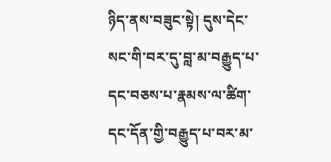ཉིད་ནས་བཟུང་སྟེ། དུས་དེང་སང་གི་བར་དུ་བླ་མ་བརྒྱུད་པ་དང་བཅས་པ་རྣམས་ལ་ཚིག་དང་དོན་གྱི་བརྒྱུད་པ་བར་མ་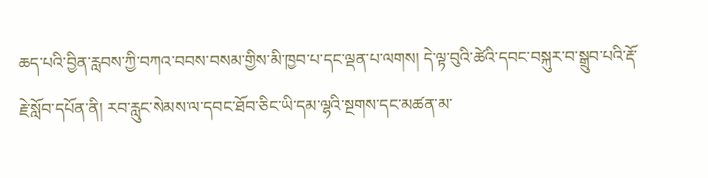ཆད་པའི་བྱིན་རླབས་ཀྱི་བཀའ་བབས་བསམ་གྱིས་མི་ཁྱབ་པ་དང་ལྡན་པ་ལགས། དེ་ལྟ་བུའི་ཚེའི་དབང་བསྐུར་བ་སྒྲུབ་པའི་རྡོ་རྗེ་སློབ་དཔོན་ནི། རབ་རླུང་སེམས་ལ་དབང་ཐོབ་ཅིང་ཡི་དམ་ལྷའི་སྔགས་དང་མཚན་མ་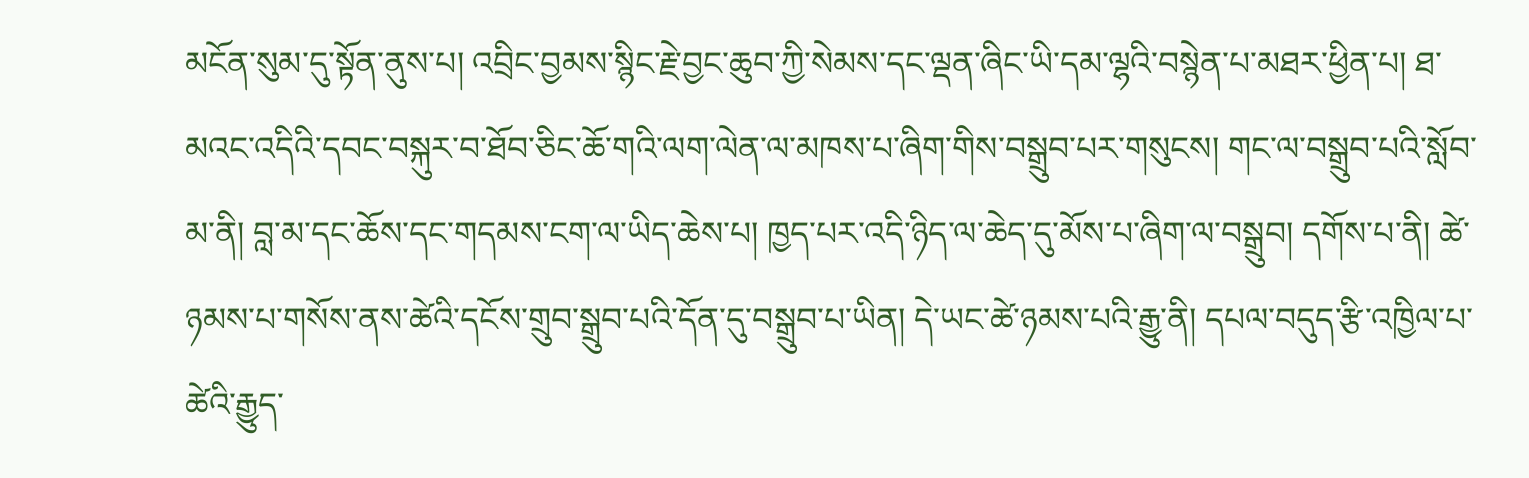མངོན་སུམ་དུ་སྟོན་ནུས་པ། འབྲིང་བྱམས་སྙིང་རྗེ་བྱང་ཆུབ་ཀྱི་སེམས་དང་ལྡན་ཞིང་ཡི་དམ་ལྷའི་བསྙེན་པ་མཐར་ཕྱིན་པ། ཐ་མའང་འདིའི་དབང་བསྐུར་བ་ཐོབ་ཅིང་ཆོ་གའི་ལག་ལེན་ལ་མཁས་པ་ཞིག་གིས་བསྒྲུབ་པར་གསུངས། གང་ལ་བསྒྲུབ་པའི་སློབ་མ་ནི། བླ་མ་དང་ཆོས་དང་གདམས་ངག་ལ་ཡིད་ཆེས་པ། ཁྱད་པར་འདི་ཉིད་ལ་ཆེད་དུ་མོས་པ་ཞིག་ལ་བསྒྲུབ། དགོས་པ་ནི། ཚེ་ཉམས་པ་གསོས་ནས་ཚེའི་དངོས་གྲུབ་སྒྲུབ་པའི་དོན་དུ་བསྒྲུབ་པ་ཡིན། དེ་ཡང་ཚེ་ཉམས་པའི་རྒྱུ་ནི། དཔལ་བདུད་རྩི་འཁྱིལ་པ་ཚེའི་རྒྱུད་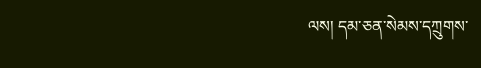ལས། དམ་ཅན་སེམས་དཀྲུགས་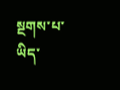སྔགས་པ་ཡིད་